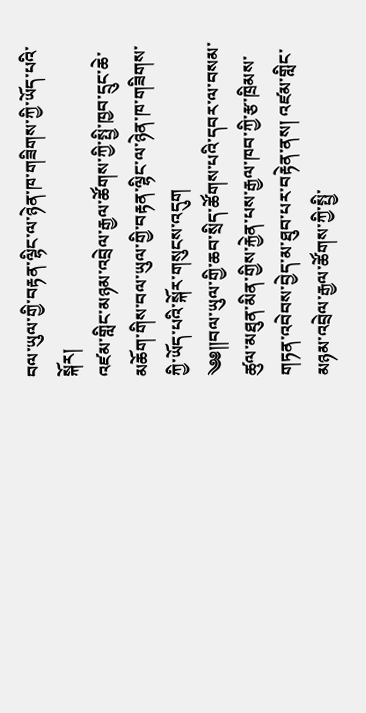བལ་ཡུལ་གྱི་བརྟན་ལྷིང་ལ་ཉེན་ཁ་གཟིགས་ཀྱི་ཡོད་པའི་སྐོར།
འཛམ་གླིང་མཉམ་འབྲེལ་རྒྱལ་ཚོགས་ཀྱི་སྤྱི་ཁྱབ་དྲུང་ཆེ་མཆོག་གིས་བལ་ཡུལ་གྱི་བརྟན་ལྷིང་ལ་ཉེན་ཁ་གཟིགས་ཀྱི་ཡོད་པའི་སྐོར་གསུངས་འདུག
༄༅༎བལ་ཡུལ་གྱི་ཆབ་སྲིད་ཚོགས་པའི་དབར་ལ་བསམ་ཚུལ་མཐུན་མིན་གྱིས་རྐྱེན་པས་རྒྱལ་ཁབ་ཀྱི་རྩ་ཁྲིམས་གཏན་འབེབས་བྱེད་མ་ཐུབ་པར་བརྟེན་ནས། འཛམ་གླིང་མཉམ་འབྲེལ་རྒྱལ་ཚོགས་ཀྱི་སྤྱི་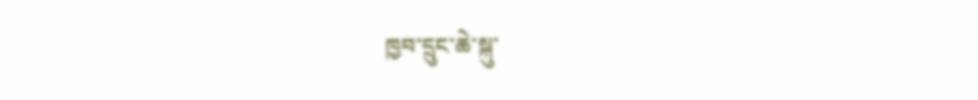ཁྱབ་དྲུང་ཆེ་སྐུ་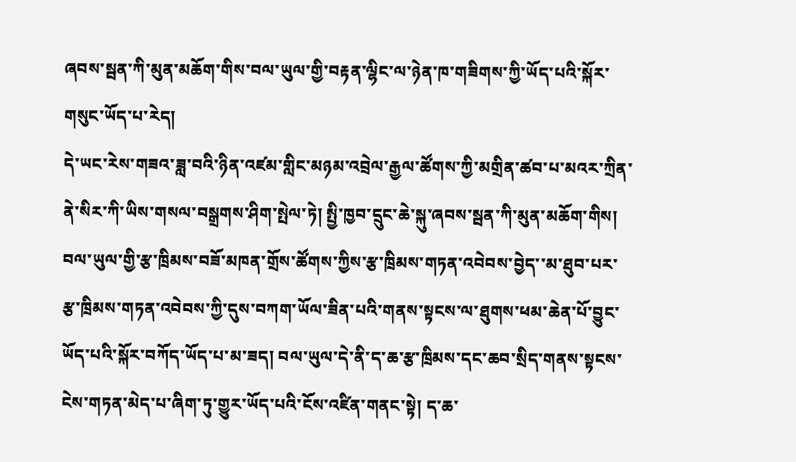ཞབས་སྦན་ཀི་མུན་མཆོག་གིས་བལ་ཡུལ་གྱི་བརྟན་ལྷིང་ལ་ཉེན་ཁ་གཟིགས་ཀྱི་ཡོད་པའི་སྐོར་གསུང་ཡོད་པ་རེད།
དེ་ཡང་རེས་གཟའ་ཟླ་བའི་ཉིན་འཛམ་གླིང་མཉམ་འབྲེལ་རྒྱལ་ཚོགས་ཀྱི་མགྲིན་ཚབ་པ་མའར་ཀྲིན་ནེ་སིར་ཀི་ཡིས་གསལ་བསྒྲགས་ཤིག་སྤེལ་ཏེ། སྤྱི་ཁྱབ་དྲུང་ཆེ་སྐུ་ཞབས་སྦན་ཀི་མུན་མཆོག་གིས། བལ་ཡུལ་གྱི་རྩ་ཁྲིམས་བཟོ་མཁན་གྲོས་ཚོགས་ཀྱིས་རྩ་ཁྲིམས་གཏན་འབེབས་བྱེད་་མ་ཐུབ་པར་རྩ་ཁྲིམས་གཏན་འབེབས་ཀྱི་དུས་བཀག་ཡོལ་ཟིན་པའི་གནས་སྟངས་ལ་ཐུགས་ཕམ་ཆེན་པོ་བྱུང་ཡོད་པའི་སྐོར་བཀོད་ཡོད་པ་མ་ཟད། བལ་ཡུལ་དེ་ནི་ད་ཆ་རྩ་ཁྲིམས་དང་ཆབ་སྲིད་གནས་སྟངས་ངེས་གཏན་མེད་པ་ཞིག་ཏུ་གྱུར་ཡོད་པའི་ངོས་འཛིན་གནང་སྟེ། ད་ཆ་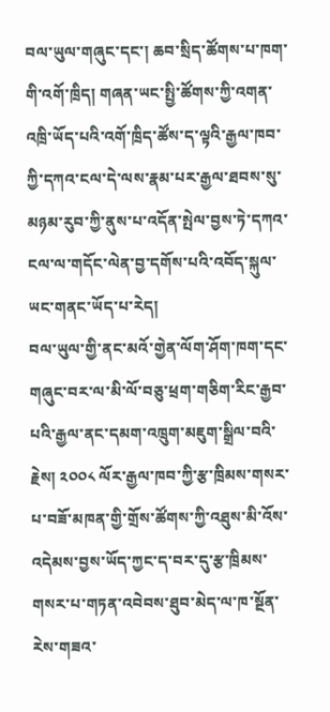བལ་ཡུལ་གཞུང་དང་། ཆབ་སྲིད་ཚོགས་པ་ཁག་གི་འགོ་ཁྲིད། གཞན་ཡང་སྤྱི་ཚོགས་ཀྱི་འགན་འཁྲི་ཡོད་པའི་འགོ་ཁྲིད་ཚོས་ད་ལྟའི་རྒྱལ་ཁབ་ཀྱི་དཀའ་ངལ་དེ་ལས་རྣམ་པར་རྒྱལ་ཐབས་སུ་མཉམ་རུབ་ཀྱི་ནུས་པ་འདོན་སྤེལ་བྱས་ཏེ་དཀའ་ངལ་ལ་གདོང་ལེན་བྱ་དགོས་པའི་འབོད་སྐུལ་ཡང་གནང་ཡོད་པ་རེད།
བལ་ཡུལ་གྱི་ནང་མའོ་གྱེན་ལོག་ཤོག་ཁག་དང་གཞུང་བར་ལ་མི་ལོ་བཅུ་ཕྲག་གཅིག་རིང་རྒྱབ་པའི་རྒྱལ་ནང་དམག་འཁྲུག་མཇུག་སྒྲིལ་བའི་རྗེས། ༢༠༠༨ ལོར་རྒྱལ་ཁབ་ཀྱི་རྩ་ཁྲིམས་གསར་པ་བཟོ་མཁན་གྱི་གྲོས་ཚོགས་ཀྱི་འཐུས་མི་འོས་འདེམས་བྱས་ཡོད་ཀྱང་ད་བར་དུ་རྩ་ཁྲིམས་གསར་པ་གཏན་འབེབས་ཐུབ་མེད་ལ་ཁ་སྔོན་རེས་གཟའ་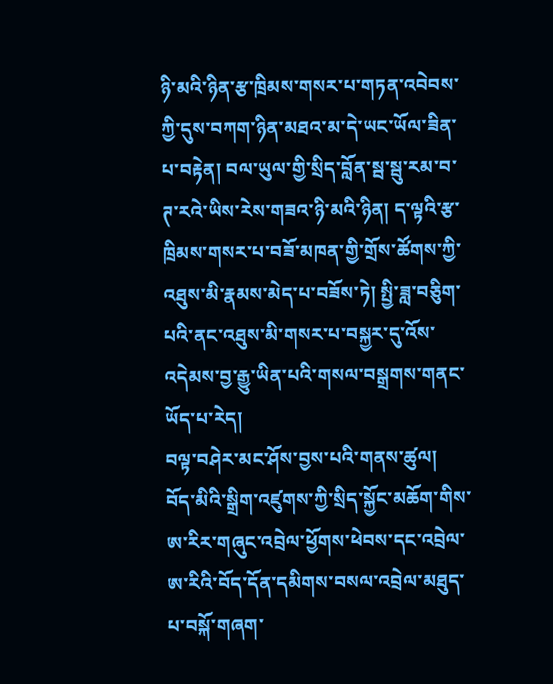ཉི་མའི་ཉིན་རྩ་ཁྲིམས་གསར་པ་གཏན་འབེབས་ཀྱི་དུས་བཀག་ཉིན་མཐའ་མ་དེ་ཡང་ཡོལ་ཟིན་པ་བརྟེན། བལ་ཡུལ་གྱི་སྲིད་བློན་སྦ་སྦུ་རམ་བ་ཊ་རའེ་ཡིས་རེས་གཟའ་ཉི་མའི་ཉིན། ད་ལྟའི་རྩ་ཁྲིམས་གསར་པ་བཟོ་མཁན་གྱི་གྲོས་ཚོགས་ཀྱི་འཐུས་མི་རྣམས་མེད་པ་བཟོས་ཏེ། སྤྱི་ཟླ་བཅིུག་པའི་ནང་འཐུས་མི་གསར་པ་བསྐྱར་དུ་འོས་འདེམས་བྱ་རྒྱུ་ཡིན་པའི་གསལ་བསྒྲགས་གནང་ཡོད་པ་རེད།
བལྟ་བཤེར་མང་ཤོས་བྱས་པའི་གནས་ཚུལ།
བོད་མིའི་སྒྲིག་འཛུགས་ཀྱི་སྲིད་སྐྱོང་མཆོག་གིས་ཨ་རིར་གཞུང་འབྲེལ་ཕྱོགས་ཕེབས་དང་འབྲེལ་ཨ་རིའི་བོད་དོན་དམིགས་བསལ་འབྲེལ་མཐུད་པ་བསྐོ་གཞག་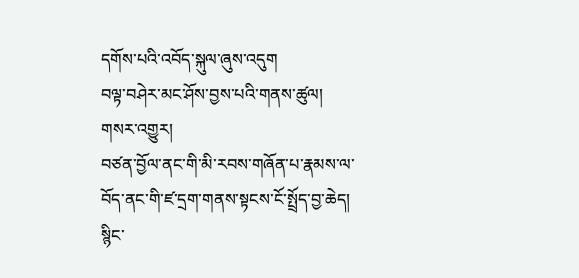དགོས་པའི་འབོད་སྐུལ་ཞུས་འདུག
བལྟ་བཤེར་མང་ཤོས་བྱས་པའི་གནས་ཚུལ།
གསར་འགྱུར།
བཙན་བྱོལ་ནང་གི་མི་རབས་གཞོན་པ་རྣམས་ལ་བོད་ནང་གི་ཛ་དྲག་གནས་སྟངས་ངོ་སྤྲོད་བྱ་ཆེད། སྙིང་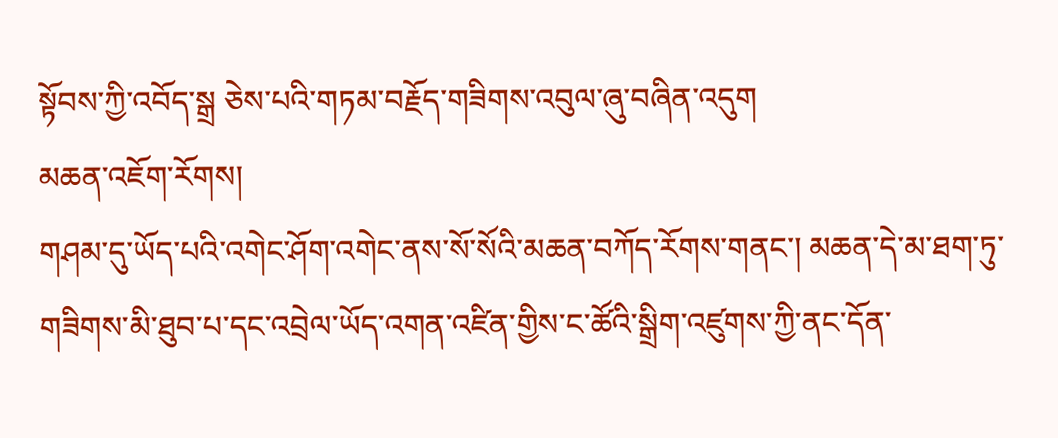སྟོབས་ཀྱི་འབོད་སྒྲ ཅེས་པའི་གཏམ་བརྗོད་གཟིགས་འབུལ་ཞུ་བཞིན་འདུག
མཆན་འཇོག་རོགས།
གཤམ་དུ་ཡོད་པའི་འགེང་ཤོག་འགེང་ནས་སོ་སོའི་མཆན་བཀོད་རོགས་གནང་། མཆན་དེ་མ་ཐག་ཏུ་གཟིགས་མི་ཐུབ་པ་དང་འབྲེལ་ཡོད་འགན་འཛིན་གྱིས་ང་ཚོའི་སྒྲིག་འཛུགས་ཀྱི་ནང་དོན་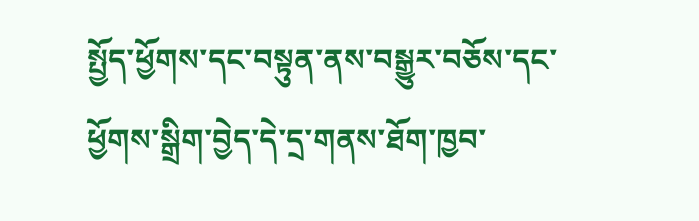སྤྱོད་ཕྱོགས་དང་བསྟུན་ནས་བསྒྱུར་བཅོས་དང་ཕྱོགས་སྒྲིག་བྱེད་དེ་དྲ་གནས་ཐོག་ཁྱབ་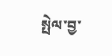སྤེལ་བྱ་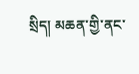སྲིད། མཆན་གྱི་ནང་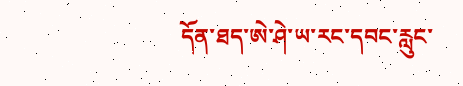དོན་ཐད་ཨེ་ཤེ་ཡ་རང་དབང་རླུང་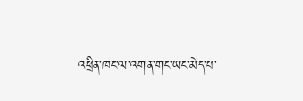འཕྲིན་ཁང་ལ་འགན་གང་ཡང་མེད་པ་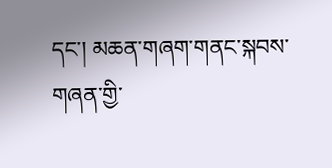དང་། མཆན་གཞག་གནང་སྐབས་གཞན་གྱི་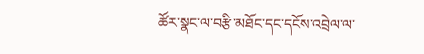ཚོར་སྣང་ལ་བརྩི་མཐོང་དང་དངོས་འབྲེལ་ལ་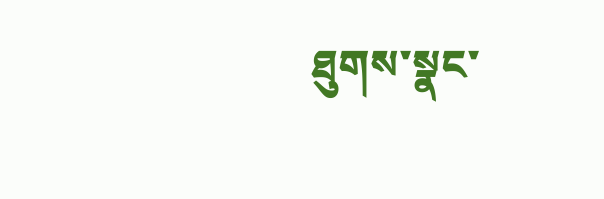ཐུགས་སྣང་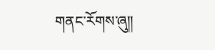གནང་རོགས་ཞུ༎